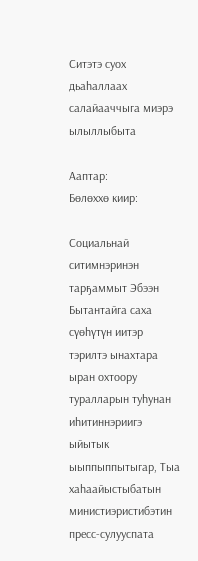Ситэтэ суох дьаһаллаах салайааччыга миэрэ ылыллыбыта

Ааптар:
Бөлөххө киир:

Социальнай ситимнэринэн тарҕаммыт Эбээн Бытантайга саха сүөһүтүн иитэр тэрилтэ ынахтара ыран охтоору туралларын туһунан иһитиннэриигэ ыйытык ыыппыппытыгар, Тыа хаһаайыстыбатын министиэристибэтин пресс-сулууспата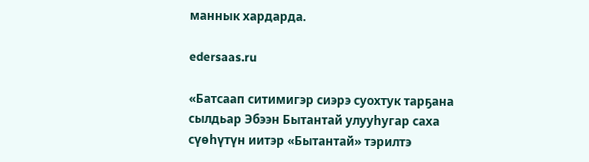маннык хардарда.

edersaas.ru

«Батсаап ситимигэр сиэрэ суохтук тарҕана сылдьар Эбээн Бытантай улууһугар саха сүөһүтүн иитэр «Бытантай» тэрилтэ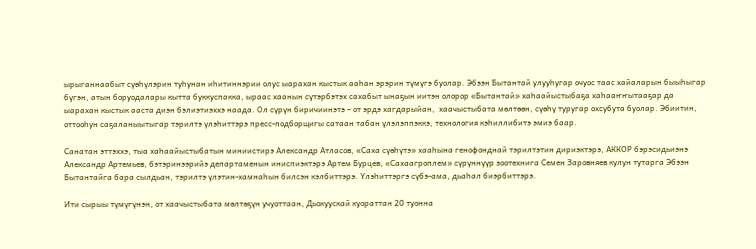ырыганнаабыт сүөһүлэрин туһунан иһитиннэрии олус ыарахан кыстык ааһан эрэрин түмүгэ буолар. Эбээн Бытантай улууһугар очуос таас хайаларын быыһыгар бүгэн, атын боруодалары кытта буккуспакка, ыраас хаанын сүтэрбэтэх сахабыт ынаҕын иитэн олорор «Бытантай» хаһаайыстыбаҕа хаһааҥҥытааҕар да ыарахан кыстык ааста диэн бэлиэтиэххэ наада. Ол сүрүн биричиинэтэ – от эрдэ хагдарыйан,  хаачыстыбата мөлтөөн, сүөһү туругар охсубута буолар. Эбиитин, оттооһун саҕаланыытыгар тэрилтэ үлэһиттэрэ пресс-подборщигы сатаан табан үлэлэппэккэ, технология кэһиллибитэ эмиэ баар.

Санатан эттэххэ, тыа хаһаайыстыбатын миниистирэ Александр Атласов, «Саха сүөһүтэ» хааһына генофонднай тэрилтэтин дириэктэрэ, АККОР бэрэсидьиэнэ Александр Артемьев, бэтэринээрийэ департаменын иниспиэктэрэ Артем Бурцев, «Сахаагроплем» сүрүннүүр зоотехнига Семен Заровняев кулун тутарга Эбээн Бытантайга бара сылдьан, тэрилтэ үлэтин-хамнаһын билсэн кэлбиттэрэ. Үлэһиттэргэ сүбэ-ама, дьаһал биэрбиттэрэ.

Ити сырыы түмүгүнэн, от хаачыстыбата мөлтөҕүн учуоттаан, Дьокуускай куораттан 20 туонна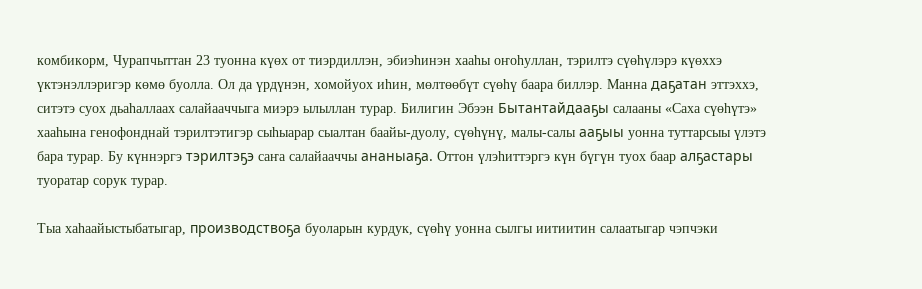комбикорм, Чурапчыттан 23 туонна күөх от тиэрдиллэн, эбиэһинэн хааһы оҥоһуллан, тэрилтэ сүөһүлэрэ күөххэ үктэнэллэригэр көмө буолла. Ол да үрдүнэн, хомойуох иһин, мөлтөөбүт сүөһү баара биллэр. Манна даҕатан эттэххэ, ситэтэ суох дьаһаллаах салайааччыга миэрэ ылыллан турар. Билигин Эбээн Бытантайдааҕы салааны «Саха сүөһүтэ» хааһына генофонднай тэрилтэтигэр сыһыарар сыалтан баайы-дуолу, сүөһүнү, малы-салы ааҕыы уонна туттарсыы үлэтэ бара турар. Бу күннэргэ тэрилтэҕэ саҥа салайааччы ананыаҕа. Оттон үлэһиттэргэ күн бүгүн туох баар алҕастары туоратар сорук турар.

Тыа хаһаайыстыбатыгар, производствоҕа буоларын курдук, сүөһү уонна сылгы иитиитин салаатыгар чэпчэки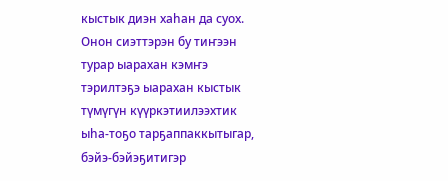кыстык диэн хаһан да суох. Онон сиэттэрэн бу тиҥээн турар ыарахан кэмҥэ тэрилтэҕэ ыарахан кыстык түмүгүн күүркэтиилээхтик ыһа-тоҕо тарҕаппаккытыгар, бэйэ-бэйэҕитигэр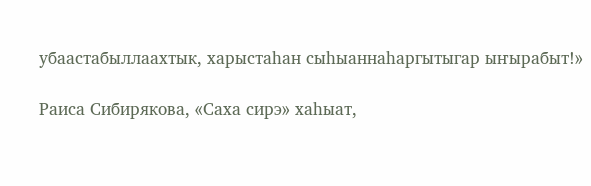убаастабыллаахтык, харыстаһан сыһыаннаһаргытыгар ыҥырабыт!»

Раиса Сибирякова, «Саха сирэ» хаһыат,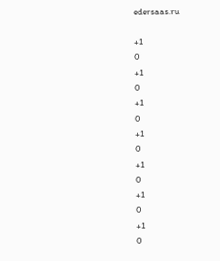edersaas.ru

+1
0
+1
0
+1
0
+1
0
+1
0
+1
0
+1
0